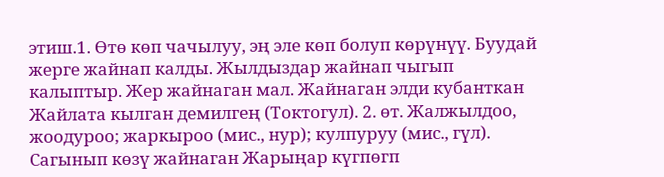этиш.1. Өтө көп чачылуу, эң эле көп болуп көрүнүү. Буудай жерге жайнап калды. Жылдыздар жайнап чыгып калыптыр. Жер жайнаган мал. Жайнаган элди кубанткан Жайлата кылган демилгең (Токтогул). 2. өт. Жалжылдоо, жоодуроо; жаркыроо (мис., нур); кулпуруу (мис., гүл). Сагынып көзү жайнаган Жарыңар күгпөгп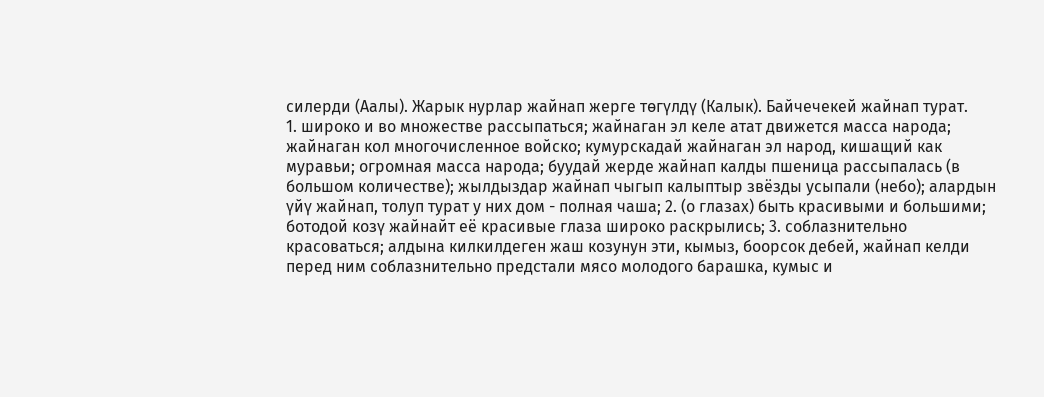силерди (Аалы). Жарык нурлар жайнап жерге төгүлдү (Калык). Байчечекей жайнап турат.
1. широко и во множестве рассыпаться; жайнаган эл келе атат движется масса народа; жайнаган кол многочисленное войско; кумурскадай жайнаган эл народ, кишащий как муравьи; огромная масса народа; буудай жерде жайнап калды пшеница рассыпалась (в большом количестве); жылдыздар жайнап чыгып калыптыр звёзды усыпали (небо); алардын үйү жайнап, толуп турат у них дом - полная чаша; 2. (о глазах) быть красивыми и большими; ботодой козү жайнайт её красивые глаза широко раскрылись; 3. соблазнительно красоваться; алдына килкилдеген жаш козунун эти, кымыз, боорсок дебей, жайнап келди перед ним соблазнительно предстали мясо молодого барашка, кумыс и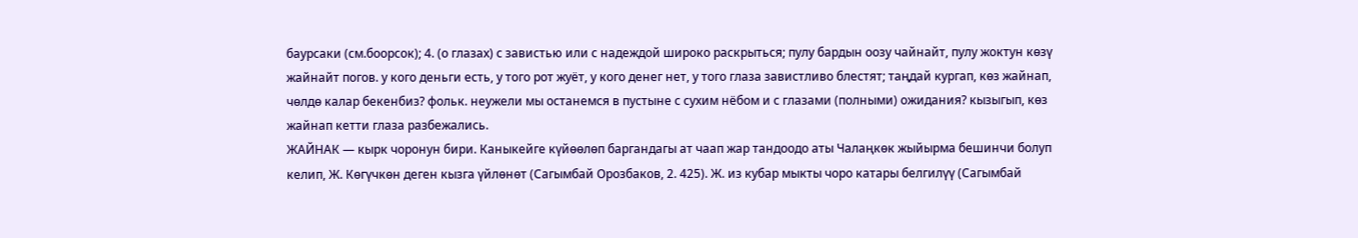баурсаки (см.боорсок); 4. (о глазах) с завистью или с надеждой широко раскрыться; пулу бардын оозу чайнайт, пулу жоктун көзү жайнайт погов. у кого деньги есть, у того рот жуёт, у кого денег нет, у того глаза завистливо блестят; таңдай кургап, көз жайнап, чөлдө калар бекенбиз? фольк. неужели мы останемся в пустыне с сухим нёбом и с глазами (полными) ожидания? кызыгып, көз жайнап кетти глаза разбежались.
ЖАЙНАК — кырк чоронун бири. Каныкейге күйөөлөп баргандагы ат чаап жар тандоодо аты Чалаңкөк жыйырма бешинчи болуп келип, Ж. Көгүчкөн деген кызга үйлөнөт (Сагымбай Орозбаков, 2. 425). Ж. из кубар мыкты чоро катары белгилүү (Сагымбай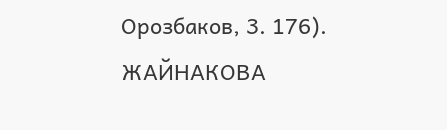Орозбаков, 3. 176).
ЖАЙНАКОВА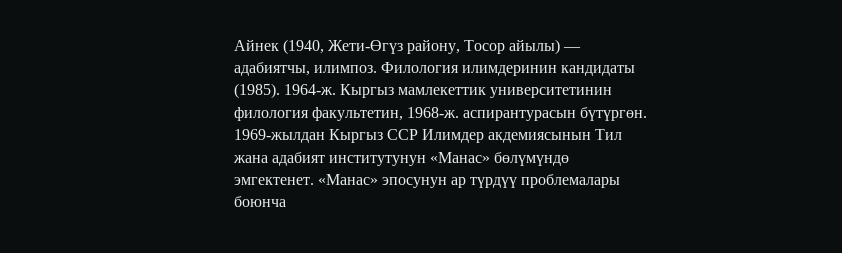Айнек (1940, Жети-Өгүз району, Тосор айылы) — адабиятчы, илимпоз. Филология илимдеринин кандидаты (1985). 1964-ж. Кыргыз мамлекеттик университетинин филология факультетин, 1968-ж. аспирантурасын бүтүргөн. 1969-жылдан Кыргыз ССР Илимдер акдемиясынын Тил жана адабият институтунун «Манас» бөлүмүндө эмгектенет. «Манас» эпосунун ар түрдүү проблемалары боюнча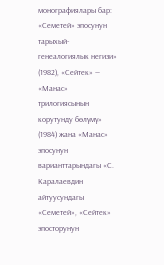монографиялары бар: «Семетей» эпосунун тарыхый-генеалогиялык негизи» (1982), «Сейтек» — «Манас» трилогиясынын корутунду бөлүмү» (1984) жана «Манас» эпосунун варианттарындагы «С. Каралаевдин айтуусундагы «Семетей», «Сейтек» эпосторунун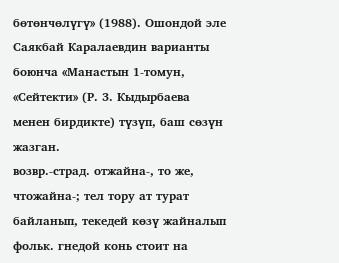бөтөнчөлүгү» (1988). Ошондой эле Саякбай Каралаевдин варианты боюнча «Манастын 1-томун, «Сейтекти» (Р. 3. Кыдырбаева менен бирдикте) түзүп, баш сөзүн жазган.
возвр.-страд. отжайна-, то же, чтожайна-; тел тору ат турат байланып, текедей көзү жайналып фольк. гнедой конь стоит на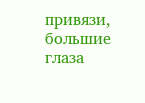привязи, большие глаза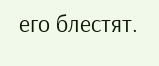его блестят.